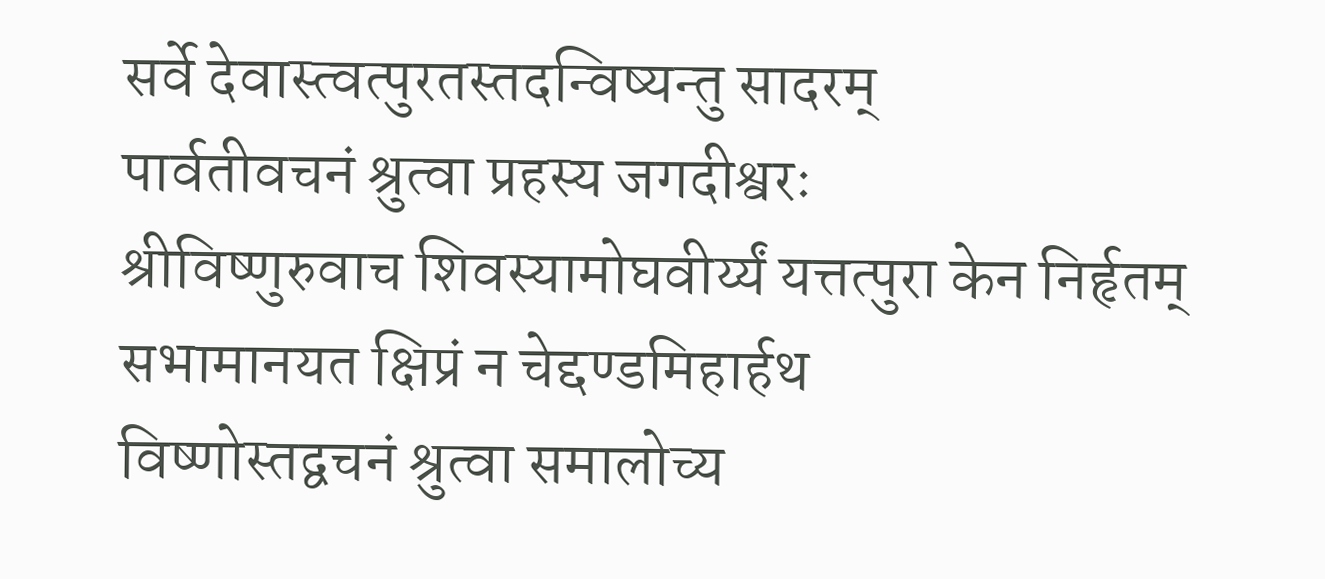सर्वे देवास्त्वत्पुरतस्तदन्विष्यन्तु सादरम्
पार्वतीवचनं श्रुत्वा प्रहस्य जगदीश्वरः
श्रीविष्णुरुवाच शिवस्यामोघवीर्य्यं यत्तत्पुरा केन निर्हृतम्
सभामानयत क्षिप्रं न चेद्दण्डमिहार्हथ
विष्णोस्तद्वचनं श्रुत्वा समालोच्य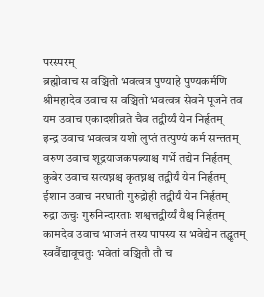परस्परम्
ब्रह्मोवाच स वञ्चितो भवत्वत्र पुण्याहे पुण्यकर्मणि
श्रीमहादेव उवाच स वञ्चितो भवत्वत्र सेवने पूजने तव
यम उवाच एकादशीव्रते चैव तद्वीर्य्यं येन निर्हृतम्
इन्द्र उवाच भवत्वत्र यशो लुप्तं तत्पुण्यं कर्म सन्ततम्
वरुण उवाच शूद्रयाजकपत्न्याश्च गर्भे तद्येन निर्हृतम्
कुबेर उवाच सत्यघ्नश्च कृतघ्नश्च तद्वीर्यं येन निर्हृतम्
ईशान उवाच नरघाती गुरुद्रोही तद्वीर्यं येन निर्हृतम्
रुद्रा ऊचुः गुरुनिन्दारताः शश्वत्तद्वीर्य्यं यैश्च निर्हृतम्
कामदेव उवाच भाजनं तस्य पापस्य स भवेद्येन तद्धृतम्
स्वर्वैद्यावूचतुः भवेतां वञ्चितौ तौ च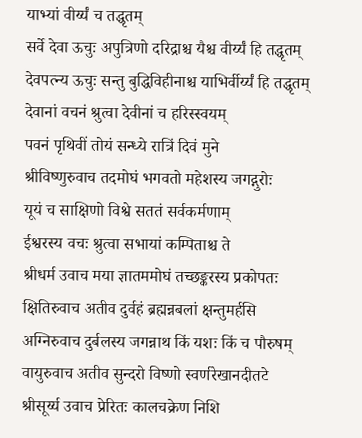याभ्यां वीर्य्यं च तद्धृतम्
सर्वे देवा ऊचुः अपुत्रिणो दरिद्राश्च यैश्च वीर्य्यं हि तद्धृतम्
देवपत्न्य ऊचुः सन्तु बुद्धिविहीनाश्च याभिर्वीर्य्यं हि तद्धृतम्
देवानां वचनं श्रुत्वा देवीनां च हरिस्स्वयम्
पवनं पृथिवीं तोयं सन्ध्ये रात्रिं दिवं मुने
श्रीविष्णुरुवाच तदमोघं भगवतो महेशस्य जगद्गुरोः
यूयं च साक्षिणो विश्वे सततं सर्वकर्मणाम्
ईश्वरस्य वचः श्रुत्वा सभायां कम्पिताश्च ते
श्रीधर्म उवाच मया ज्ञातममोघं तच्छङ्करस्य प्रकोपतः
क्षितिरुवाच अतीव दुर्वहं ब्रह्मन्नबलां क्षन्तुमर्हसि
अग्निरुवाच दुर्बलस्य जगन्नाथ किं यशः किं च पौरुषम्
वायुरुवाच अतीव सुन्दरो विष्णो स्वर्णरेखानदीतटे
श्रीसूर्य्य उवाच प्रेरितः कालचक्रेण निशि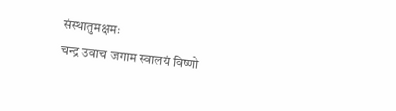संस्थातुमक्षमः
चन्द्र उवाच जगाम स्वालयं विष्णो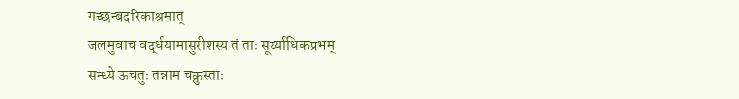गच्छन्बदरिकाश्रमात्
जलमुवाच वर्द्धयामासुरीशस्य तं ताः सूर्य्याधिकप्रभम्
सन्ध्ये ऊचतुः तन्नाम चक्रुस्ताः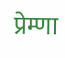प्रेम्णा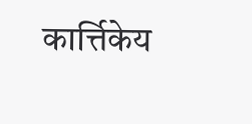कार्त्तिकेय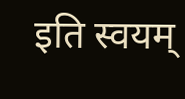इति स्वयम्